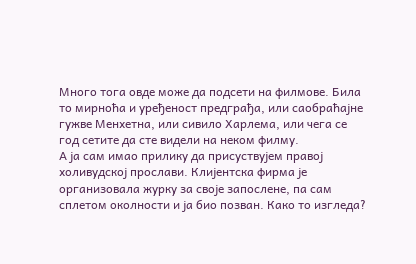Много тога овде може да подсети на филмове. Била то мирноћа и уређеност предграђа, или саобраћајне гужве Менхетна, или сивило Харлема, или чега се год сетите да сте видели на неком филму.
А ја сам имао прилику да присуствујем правој холивудској прослави. Клијентска фирма је организовала журку за своје запослене, па сам сплетом околности и ја био позван. Како то изгледа?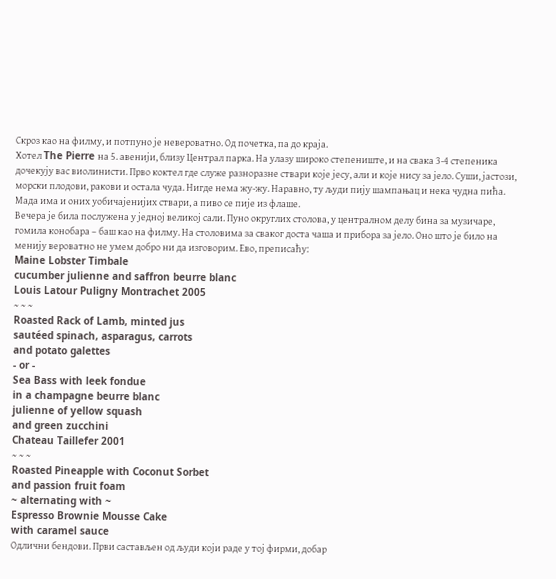Скроз као на филму, и потпуно је невероватно. Од почетка, па до краја.
Хотел The Pierre на 5. авенији, близу Централ парка. На улазу широко степениште, и на свака 3-4 степеника дочекују вас виолинисти. Прво коктел где служе разноразне ствари које јесу, али и које нису за јело. Суши, јастози, морски плодови, ракови и остала чуда. Нигде нема жу-жу. Наравно, ту људи пију шампањац и нека чудна пића. Мада има и оних уобичајенијих ствари, а пиво се пије из флаше.
Вечера је била послужена у једној великој сали. Пуно округлих столова, у централном делу бина за музичаре, гомила конобара – баш као на филму. На столовима за сваког доста чаша и прибора за јело. Оно што је било на менију вероватно не умем добро ни да изговорим. Ево, преписаћу:
Maine Lobster Timbale
cucumber julienne and saffron beurre blanc
Louis Latour Puligny Montrachet 2005
~ ~ ~
Roasted Rack of Lamb, minted jus
sautéed spinach, asparagus, carrots
and potato galettes
- or -
Sea Bass with leek fondue
in a champagne beurre blanc
julienne of yellow squash
and green zucchini
Chateau Taillefer 2001
~ ~ ~
Roasted Pineapple with Coconut Sorbet
and passion fruit foam
~ alternating with ~
Espresso Brownie Mousse Cake
with caramel sauce
Одлични бендови. Први састављен од људи који раде у тој фирми, добар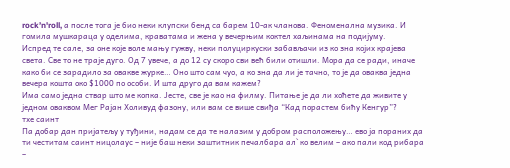rock’n'roll, а после тога је био неки клупски бенд са барем 10-ак чланова. Феноменална музика. И гомила мушкараца у оделима, краватама и жена у вечерњим коктел хаљинама на подијуму.
Испред те сале, за оне које воле мању гужву, неки полуциркуски забављачи из ко зна којих крајева света. Све то не траје дуго. Од 7 увече, а до 12 су скоро сви већ били отишли. Мора да се ради, иначе како би се зарадило за овакве журке… Оно што сам чуо, а ко зна да ли је тачно, то је да оваква једна вечера кошта око $1000 по особи. И шта друго да вам кажем?
Има само једна ствар што ме копка. Јесте, све је као на филму. Питање је да ли хоћете да живите у једном оваквом Мег Рајан Холивуд фазону, или вам се више свиђа “Кад порастем бићу Кенгур”?
тхе саинт
Па добар дан пријатељу у туђини, надам се да те налазим у добром расположењу… ево ја пораних да ти честитам саинт ницолаус – није баш неки заштитник печалбара ал` ко велим – ако пали код рибара –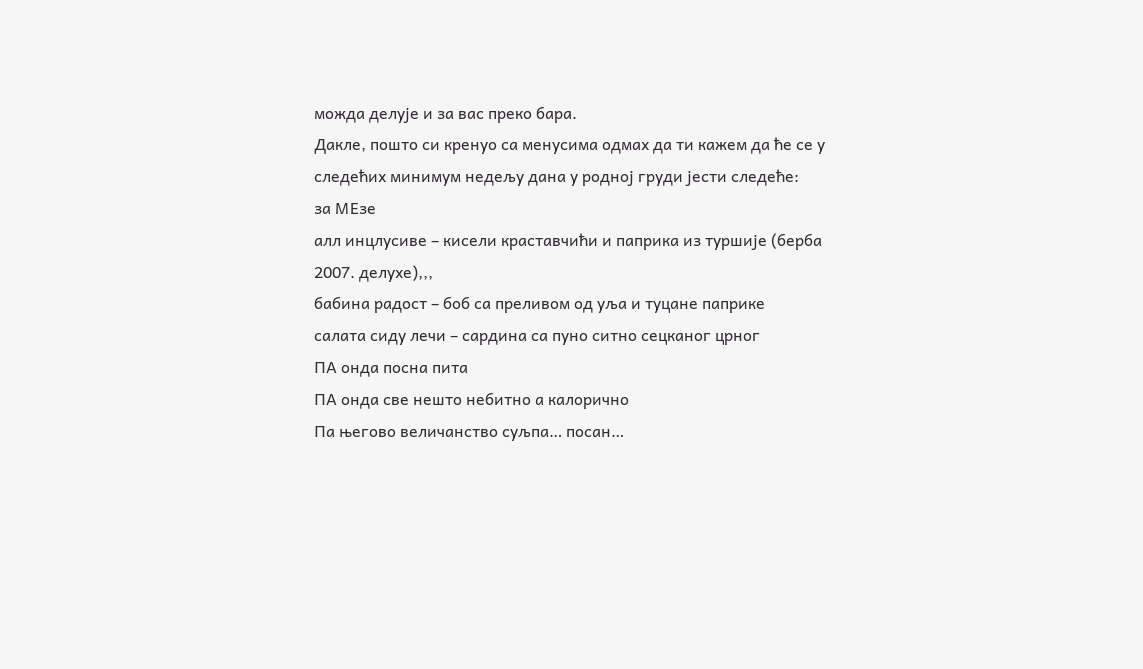можда делује и за вас преко бара.
Дакле, пошто си кренуо са менусима одмах да ти кажем да ће се у следећих минимум недељу дана у родној груди јести следеће:
за МЕзе
алл инцлусиве – кисели краставчићи и паприка из туршије (берба 2007. делухе),,,
бабина радост – боб са преливом од уља и туцане паприке
салата сиду лечи – сардина са пуно ситно сецканог црног
ПА онда посна пита
ПА онда све нешто небитно а калорично
Па његово величанство суљпа… посан…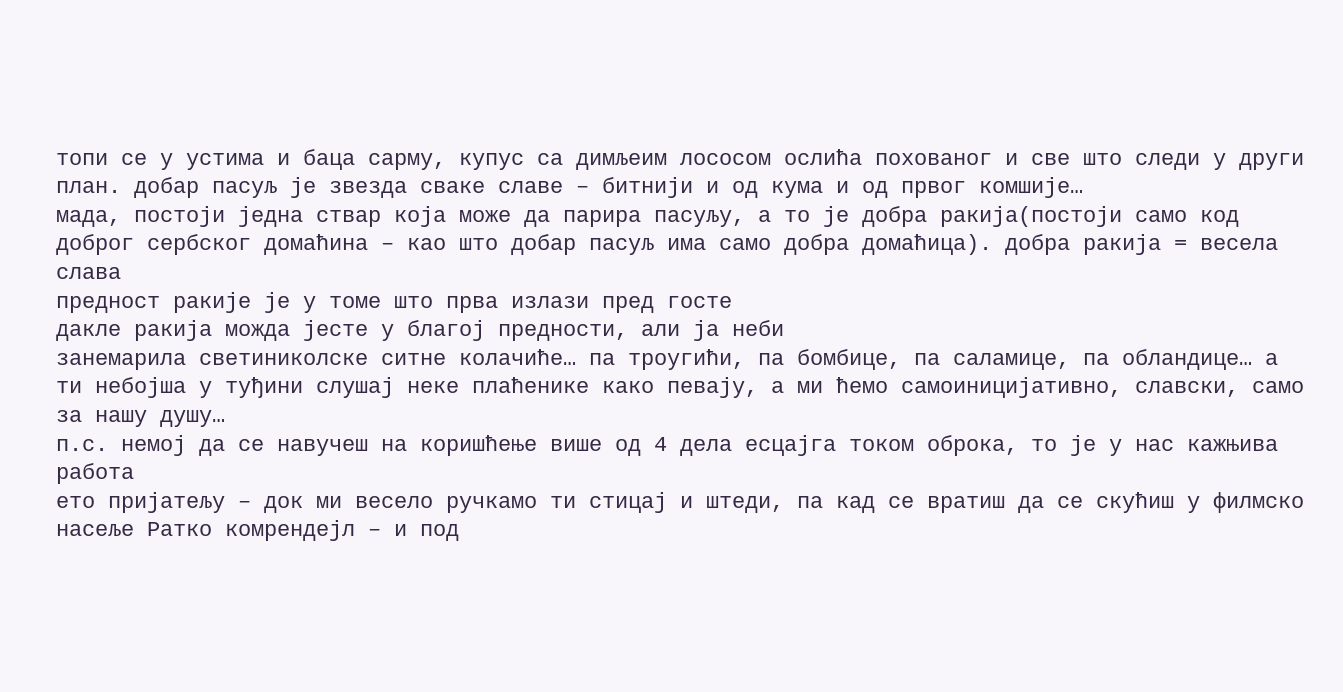топи се у устима и баца сарму, купус са димљеим лососом ослића похованог и све што следи у други план. добар пасуљ је звезда сваке славе – битнији и од кума и од првог комшије…
мада, постоји једна ствар која може да парира пасуљу, а то је добра ракија(постоји само код доброг сербског домаћина – као што добар пасуљ има само добра домаћица). добра ракија = весела слава
предност ракије је у томе што прва излази пред госте
дакле ракија можда јесте у благој предности, али ја неби
занемарила светиниколске ситне колачиће… па троугићи, па бомбице, па саламице, па обландице… а ти небојша у туђини слушај неке плаћенике како певају, а ми ћемо самоиницијативно, славски, само за нашу душу…
п.с. немој да се навучеш на коришћење више од 4 дела есцајга током оброка, то је у нас кажњива работа
ето пријатељу – док ми весело ручкамо ти стицај и штеди, па кад се вратиш да се скућиш у филмско насеље Ратко комрендејл – и под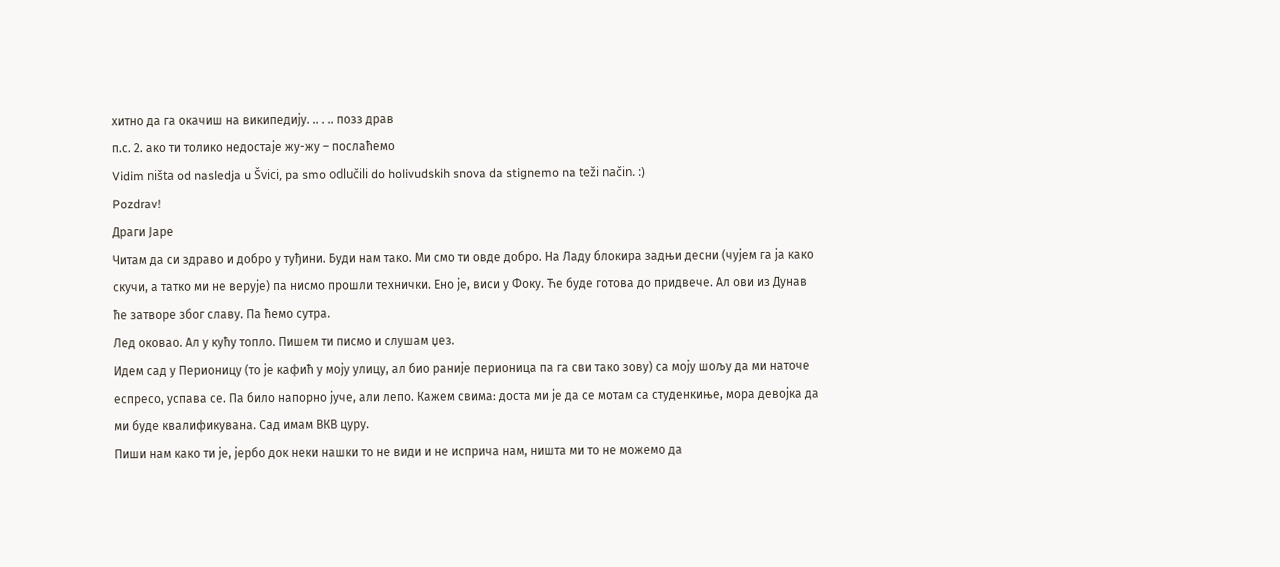хитно да га окачиш на википедију. .. . .. позз драв
п.с. 2. ако ти толико недостаје жу-жу – послаћемо
Vidim ništa od nasledja u Švici, pa smo odlučili do holivudskih snova da stignemo na teži način. :)
Pozdrav!
Драги Јаре
Читам да си здраво и добро у туђини. Буди нам тако. Ми смо ти овде добро. На Ладу блокира задњи десни (чујем га ја како скучи, а татко ми не верује) па нисмо прошли технички. Ено је, виси у Фоку. Ће буде готова до придвече. Ал ови из Дунав ће затворе због славу. Па ћемо сутра.
Лед оковао. Ал у кућу топло. Пишем ти писмо и слушам џез.
Идем сад у Перионицу (то је кафић у моју улицу, ал био раније перионица па га сви тако зову) са моју шољу да ми наточе еспресо, успава се. Па било напорно јуче, али лепо. Кажем свима: доста ми је да се мотам са студенкиње, мора девојка да ми буде квалификувана. Сад имам ВКВ цуру.
Пиши нам како ти је, јербо док неки нашки то не види и не исприча нам, ништа ми то не можемо да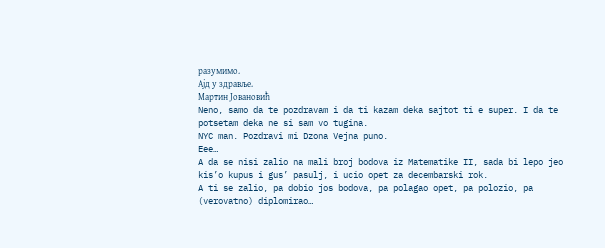разумимо.
Ајд у здравље.
Мартин Јовановић
Neno, samo da te pozdravam i da ti kazam deka sajtot ti e super. I da te potsetam deka ne si sam vo tugina.
NYC man. Pozdravi mi Dzona Vejna puno.
Eee…
A da se nisi zalio na mali broj bodova iz Matematike II, sada bi lepo jeo kis’o kupus i gus’ pasulj, i ucio opet za decembarski rok.
A ti se zalio, pa dobio jos bodova, pa polagao opet, pa polozio, pa (verovatno) diplomirao…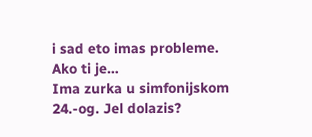i sad eto imas probleme.
Ako ti je…
Ima zurka u simfonijskom 24.-og. Jel dolazis?